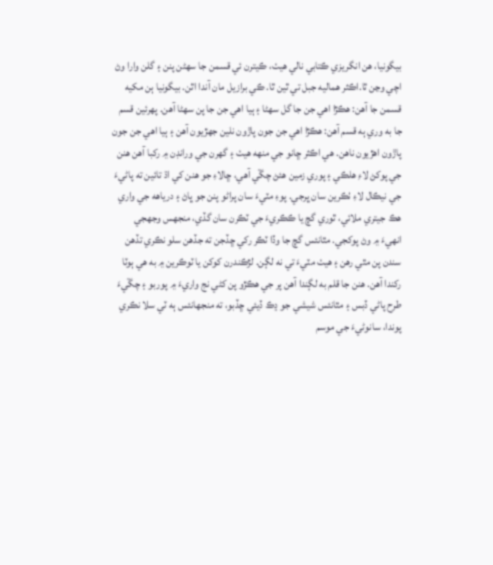بيگونيا، هن انگريزي ڪتابي نالي هيٺ، ڪيترن ئي قسمن جا سهڻن پنن ۽ گلن وارا وڻ اچي وڃن ٿا.اڪثر هماليه جبل تي ٿين ٿا. ڪي برازيل مان آندا اٿن. بيگونيا ٻن مکيه قسمن جا آهن: هڪڙا اهي جن جا گل سهڻا ۽ ٻيا اهي جن جا پن سهڻا آهن. پهرئين قسم جا به وري ٻه قسم آهن: هڪڙا اهي جن جون پاڙون نلين جهڙيون آهن ۽ ٻيا اهي جن جون پاڙون اهڙيون ناهن. هي اڪثر ڇانو جي منهه هيٺ ۽ گهرن جي ورانڊن ۾ رکبا آهن هنن جي پوکڻ لاءِ هلڪي ۽ پوري زمين هئڻ چڱي آهي، ڇالاءِ جو هنن کي اڌ تائين ته پاڻيءَ جي نيڪال لاءِ ٺڪرين سان ڀرجي. پوءِ مٽيءَ سان پراڻو پنن جو ڀاڻ ۽ درياهه جي واري هڪ جيتري ملائي، ٿوري گچ يا ڪڪريءَ جي ٽڪرن سان گڏي، منجهس وجهجي انهيءَ ۾ وڻ پوکجي. مٿانئس گچ جا وڏا ٽڪر رکي ڇڏجن ته جڏهن سلو نڪري تڏهن سندن پن مٿي رهن ۽ هيٺ مٽيءَ تي نه لڳن. لڙڪندرن کوکن يا ٽوڪرين ۾ به هي ٻوٽا رکندا آهن. هنن جا قلم به لڳندا آهن پر جي هڪڙو پن کڻي نج واريءَ ۾ پوربو ۽ چڱيءَ طرح پاڻي ڏبس ۽ مٿانئس شيشي جو ڍڪ ڏيئي ڇڏبو، ته منجهانئس ٻه ٽي سلا نڪري پوندا، سانوڻيءَ جي موسم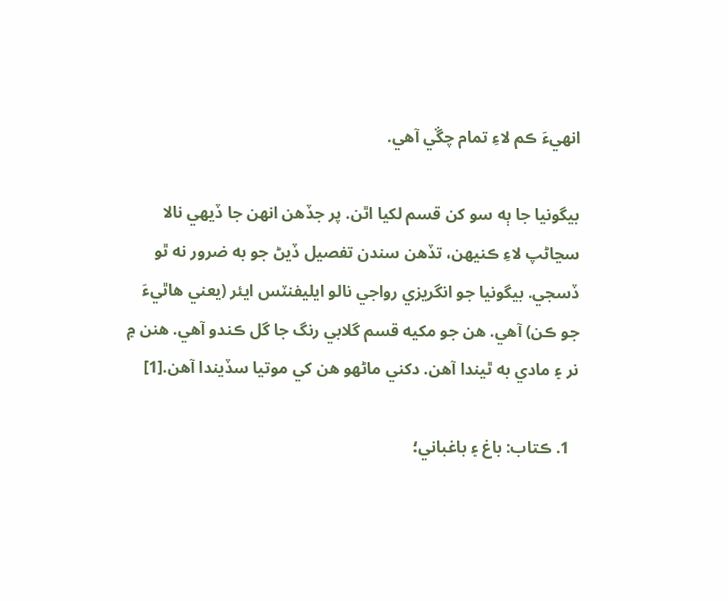انهيءَ ڪم لاءِ تمام چڱي آهي.

بيگونيا جا ٻه سو کن قسم لکيا اٿن. پر جڏهن انهن جا ڏيهي نالا سڃاڻپ لاءِ ڪنيهن، تڏهن سندن تفصيل ڏيڻ جو به ضرور نه ٿو ڏسجي. بيگونيا جو انگريزي رواجي نالو ايليفنٽس ايئر (يعني هاٿيءَ جو ڪن) آهي. هن جو مکيه قسم گلابي رنگ جا گل ڪندو آهي. هنن ۾ نر ۽ مادي به ٿيندا آهن. دکني ماڻهو هن کي موتيا سڏيندا آهن.[1]

  1. ڪتاب: باغ ۽ باغباني؛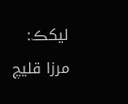ليکڪ: مرزا قليچ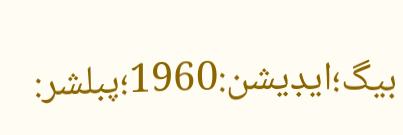بيگ؛ايڊيشن:1960؛پبلشر: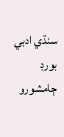سنڌي ادبي بورڊ ڄامشورو